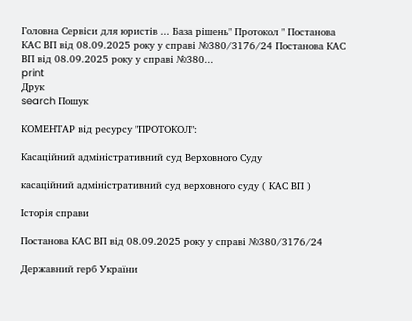Головна Сервіси для юристів ... База рішень" Протокол " Постанова КАС ВП від 08.09.2025 року у справі №380/3176/24 Постанова КАС ВП від 08.09.2025 року у справі №380...
print
Друк
search Пошук

КОМЕНТАР від ресурсу "ПРОТОКОЛ":

Касаційний адміністративний суд Верховного Суду

касаційний адміністративний суд верховного суду ( КАС ВП )

Історія справи

Постанова КАС ВП від 08.09.2025 року у справі №380/3176/24

Державний герб України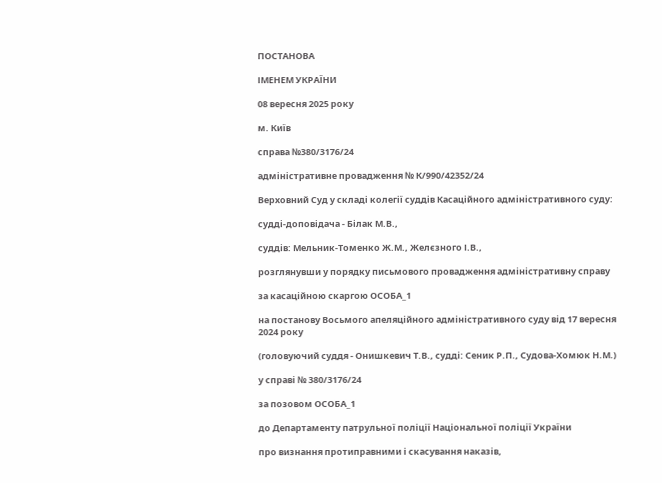ПОСТАНОВА

ІМЕНЕМ УКРАЇНИ

08 вересня 2025 року

м. Київ

справа №380/3176/24

адміністративне провадження № К/990/42352/24

Верховний Суд у складі колегії суддів Касаційного адміністративного суду:

судді-доповідача - Білак М.В.,

суддів: Мельник-Томенко Ж.М., Желєзного І.В.,

розглянувши у порядку письмового провадження адміністративну справу

за касаційною скаргою ОСОБА_1

на постанову Восьмого апеляційного адміністративного суду від 17 вересня 2024 року

(головуючий суддя - Онишкевич Т.В., судді: Сеник Р.П., Судова-Хомюк Н.М.)

у справі № 380/3176/24

за позовом ОСОБА_1

до Департаменту патрульної поліції Національної поліції України

про визнання протиправними і скасування наказів,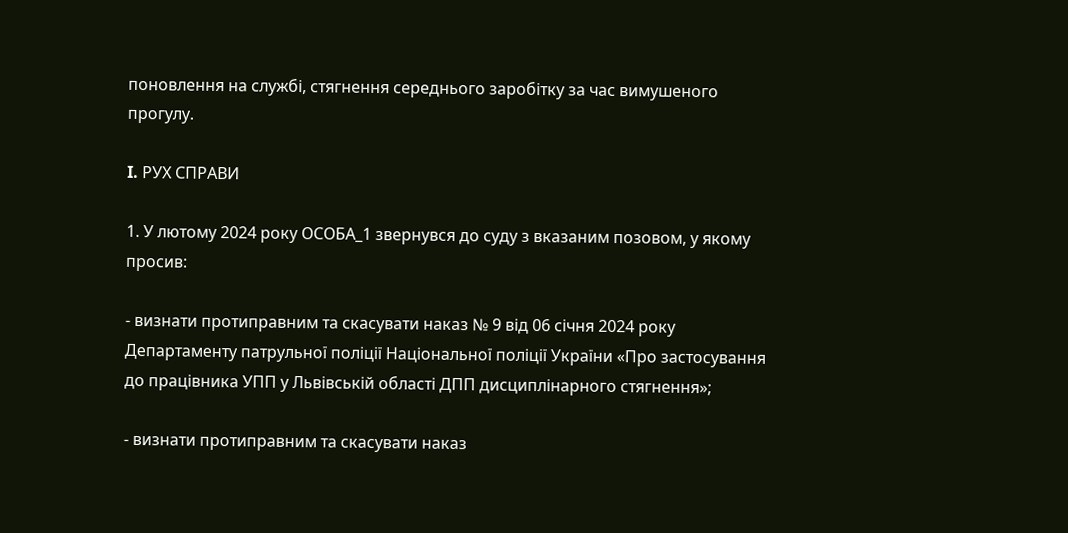поновлення на службі, стягнення середнього заробітку за час вимушеного прогулу.

I. РУХ СПРАВИ

1. У лютому 2024 року ОСОБА_1 звернувся до суду з вказаним позовом, у якому просив:

- визнати протиправним та скасувати наказ № 9 від 06 січня 2024 року Департаменту патрульної поліції Національної поліції України «Про застосування до працівника УПП у Львівській області ДПП дисциплінарного стягнення»;

- визнати протиправним та скасувати наказ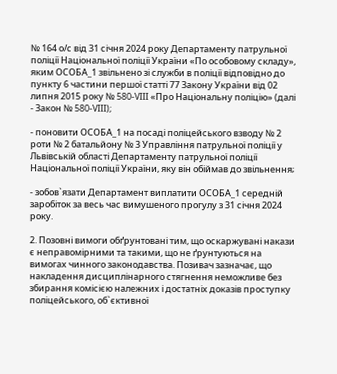№ 164 о/с від 31 січня 2024 року Департаменту патрульної поліції Національної поліції України «По особовому складу», яким ОСОБА_1 звільнено зі служби в поліції відповідно до пункту 6 частини першої статті 77 Закону України від 02 липня 2015 року № 580-VIII «Про Національну поліцію» (далі - Закон № 580-VIII);

- поновити ОСОБА_1 на посаді поліцейського взводу № 2 роти № 2 батальйону № 3 Управління патрульної поліції у Львівській області Департаменту патрульної поліції Національної поліції України, яку він обіймав до звільнення;

- зобов`язати Департамент виплатити ОСОБА_1 середній заробіток за весь час вимушеного прогулу з 31 січня 2024 року.

2. Позовні вимоги обґрунтовані тим, що оскаржувані накази є неправомірними та такими, що не ґрунтуються на вимогах чинного законодавства. Позивач зазначає, що накладення дисциплінарного стягнення неможливе без збирання комісією належних і достатніх доказів проступку поліцейського, об`єктивної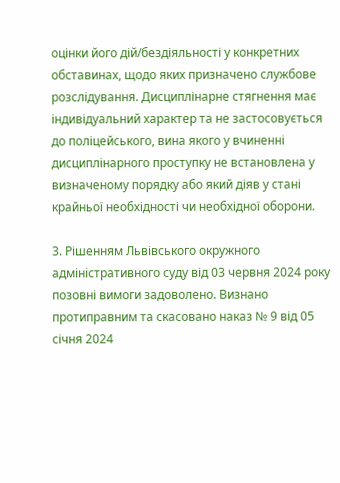оцінки його дій/бездіяльності у конкретних обставинах, щодо яких призначено службове розслідування. Дисциплінарне стягнення має індивідуальний характер та не застосовується до поліцейського, вина якого у вчиненні дисциплінарного проступку не встановлена у визначеному порядку або який діяв у стані крайньої необхідності чи необхідної оборони.

3. Рішенням Львівського окружного адміністративного суду від 03 червня 2024 року позовні вимоги задоволено. Визнано протиправним та скасовано наказ № 9 від 05 січня 2024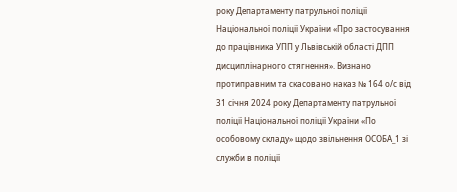року Департаменту патрульної поліції Національної поліції України «Про застосування до працівника УПП у Львівській області ДПП дисциплінарного стягнення». Визнано протиправним та скасовано наказ № 164 о/с від 31 січня 2024 року Департаменту патрульної поліції Національної поліції України «По особовому складу» щодо звільнення ОСОБА_1 зі служби в поліції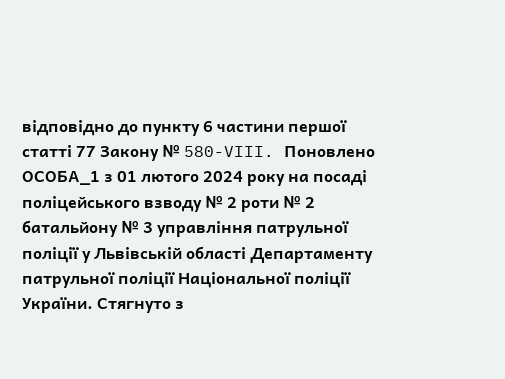відповідно до пункту 6 частини першої статті 77 Закону № 580-VIII. Поновлено ОСОБА_1 з 01 лютого 2024 року на посаді поліцейського взводу № 2 роти № 2 батальйону № 3 управління патрульної поліції у Львівській області Департаменту патрульної поліції Національної поліції України. Стягнуто з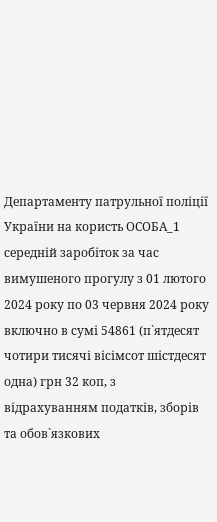Департаменту патрульної поліції України на користь ОСОБА_1 середній заробіток за час вимушеного прогулу з 01 лютого 2024 року по 03 червня 2024 року включно в сумі 54861 (п`ятдесят чотири тисячі вісімсот шістдесят одна) грн 32 коп, з відрахуванням податків, зборів та обов`язкових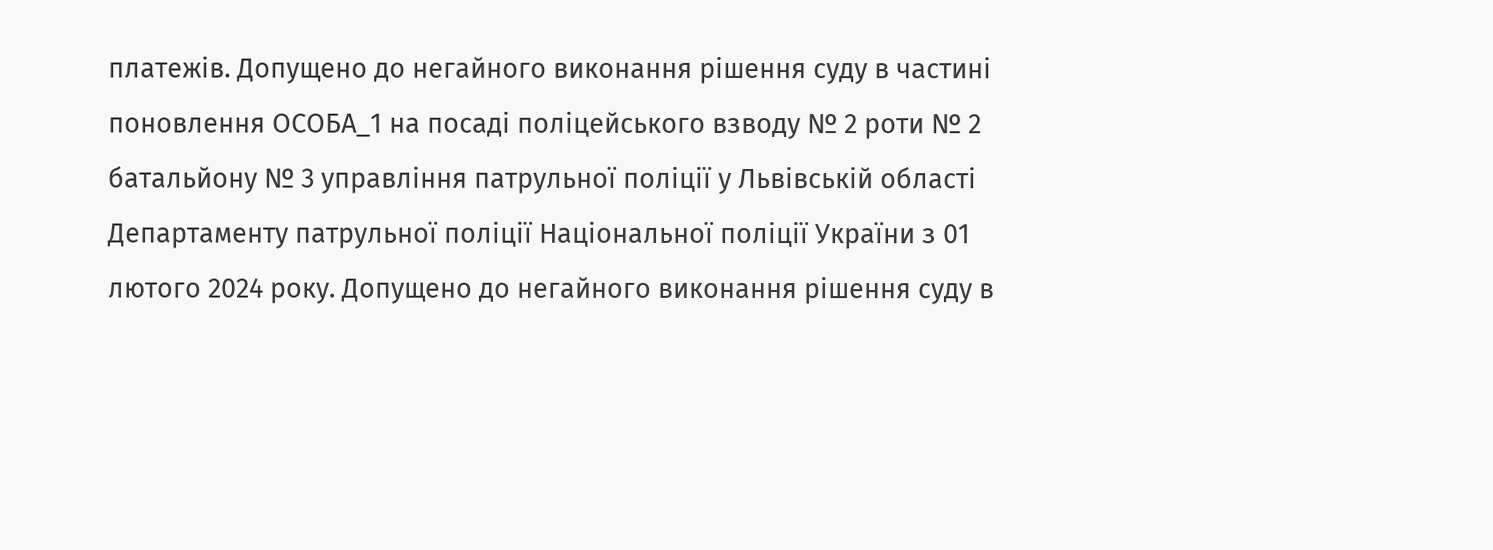платежів. Допущено до негайного виконання рішення суду в частині поновлення ОСОБА_1 на посаді поліцейського взводу № 2 роти № 2 батальйону № 3 управління патрульної поліції у Львівській області Департаменту патрульної поліції Національної поліції України з 01 лютого 2024 року. Допущено до негайного виконання рішення суду в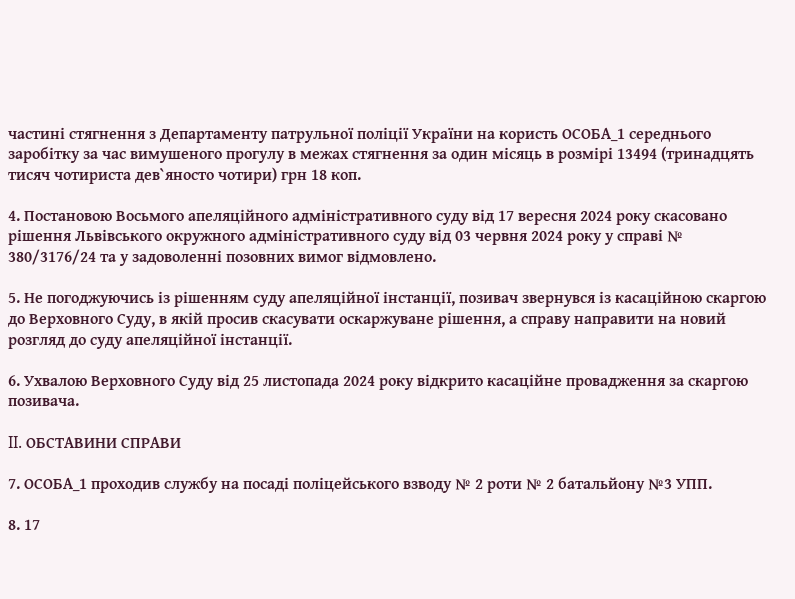частині стягнення з Департаменту патрульної поліції України на користь ОСОБА_1 середнього заробітку за час вимушеного прогулу в межах стягнення за один місяць в розмірі 13494 (тринадцять тисяч чотириста дев`яносто чотири) грн 18 коп.

4. Постановою Восьмого апеляційного адміністративного суду від 17 вересня 2024 року скасовано рішення Львівського окружного адміністративного суду від 03 червня 2024 року у справі № 380/3176/24 та у задоволенні позовних вимог відмовлено.

5. Не погоджуючись із рішенням суду апеляційної інстанції, позивач звернувся із касаційною скаргою до Верховного Суду, в якій просив скасувати оскаржуване рішення, а справу направити на новий розгляд до суду апеляційної інстанції.

6. Ухвалою Верховного Суду від 25 листопада 2024 року відкрито касаційне провадження за скаргою позивача.

II. ОБСТАВИНИ СПРАВИ

7. ОСОБА_1 проходив службу на посаді поліцейського взводу № 2 роти № 2 батальйону №3 УПП.

8. 17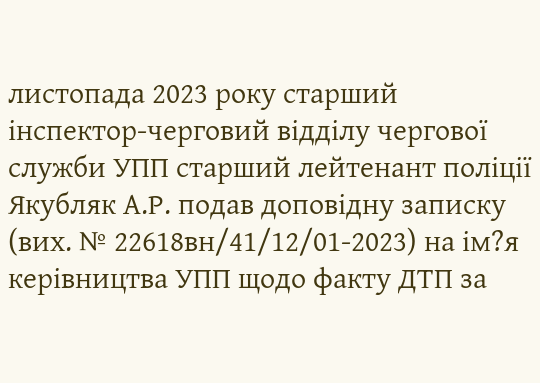листопада 2023 року старший інспектор-черговий відділу чергової служби УПП старший лейтенант поліції Якубляк А.Р. подав доповідну записку (вих. № 22618вн/41/12/01-2023) на ім?я керівництва УПП щодо факту ДТП за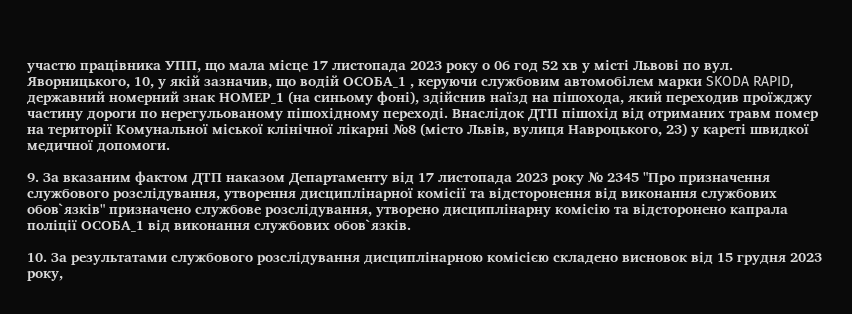участю працівника УПП, що мала місце 17 листопада 2023 року о 06 год 52 хв у місті Львові по вул. Яворницького, 10, у якій зазначив, що водій ОСОБА_1 , керуючи службовим автомобілем марки SKODA RAPID, державний номерний знак НОМЕР_1 (на синьому фоні), здійснив наїзд на пішохода, який переходив проїжджу частину дороги по нерегульованому пішохідному переході. Внаслідок ДТП пішохід від отриманих травм помер на території Комунальної міської клінічної лікарні №8 (місто Львів, вулиця Навроцького, 23) у кареті швидкої медичної допомоги.

9. За вказаним фактом ДТП наказом Департаменту від 17 листопада 2023 року № 2345 "Про призначення службового розслідування, утворення дисциплінарної комісії та відсторонення від виконання службових обов`язків" призначено службове розслідування, утворено дисциплінарну комісію та відсторонено капрала поліції ОСОБА_1 від виконання службових обов`язків.

10. За результатами службового розслідування дисциплінарною комісією складено висновок від 15 грудня 2023 року,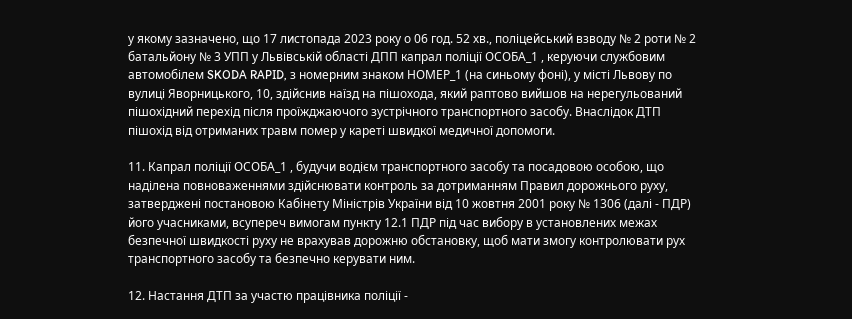у якому зазначено, що 17 листопада 2023 року о 06 год. 52 хв., поліцейський взводу № 2 роти № 2 батальйону № 3 УПП у Львівській області ДПП капрал поліції ОСОБА_1 , керуючи службовим автомобілем SKODA RAPID, з номерним знаком НОМЕР_1 (на синьому фоні), у місті Львову по вулиці Яворницького, 10, здійснив наїзд на пішохода, який раптово вийшов на нерегульований пішохідний перехід після проїжджаючого зустрічного транспортного засобу. Внаслідок ДТП пішохід від отриманих травм помер у кареті швидкої медичної допомоги.

11. Капрал поліції ОСОБА_1 , будучи водієм транспортного засобу та посадовою особою, що наділена повноваженнями здійснювати контроль за дотриманням Правил дорожнього руху, затверджені постановою Кабінету Міністрів України від 10 жовтня 2001 року № 1306 (далі - ПДР) його учасниками, всупереч вимогам пункту 12.1 ПДР під час вибору в установлених межах безпечної швидкості руху не врахував дорожню обстановку, щоб мати змогу контролювати рух транспортного засобу та безпечно керувати ним.

12. Настання ДТП за участю працівника поліції -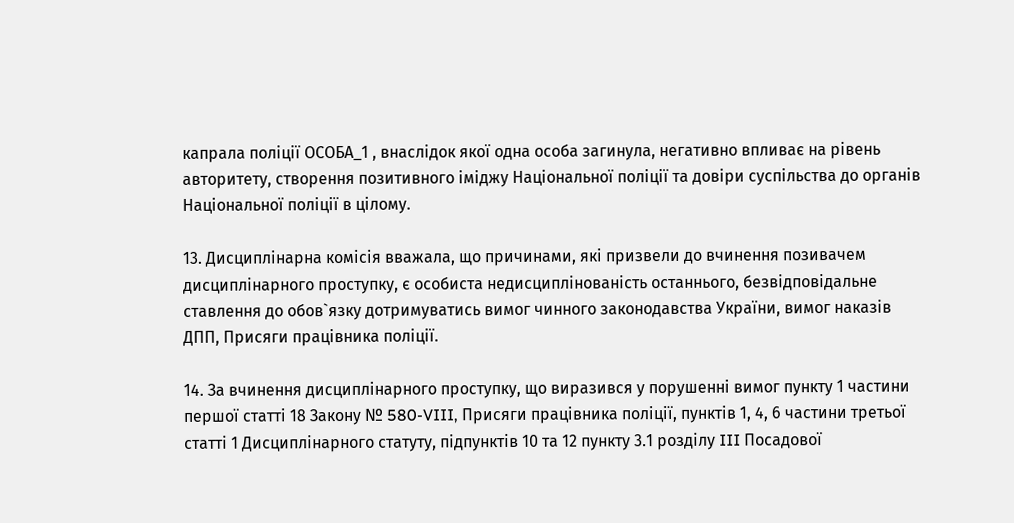капрала поліції ОСОБА_1 , внаслідок якої одна особа загинула, негативно впливає на рівень авторитету, створення позитивного іміджу Національної поліції та довіри суспільства до органів Національної поліції в цілому.

13. Дисциплінарна комісія вважала, що причинами, які призвели до вчинення позивачем дисциплінарного проступку, є особиста недисциплінованість останнього, безвідповідальне ставлення до обов`язку дотримуватись вимог чинного законодавства України, вимог наказів ДПП, Присяги працівника поліції.

14. За вчинення дисциплінарного проступку, що виразився у порушенні вимог пункту 1 частини першої статті 18 Закону № 580-VIII, Присяги працівника поліції, пунктів 1, 4, 6 частини третьої статті 1 Дисциплінарного статуту, підпунктів 10 та 12 пункту 3.1 розділу III Посадової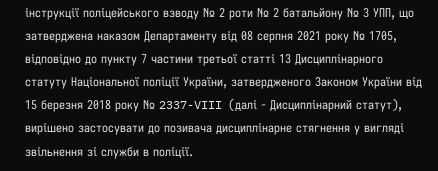інструкції поліцейського взводу № 2 роти № 2 батальйону № 3 УПП, що затверджена наказом Департаменту від 08 серпня 2021 року № 1705, відповідно до пункту 7 частини третьої статті 13 Дисциплінарного статуту Національної поліції України, затвердженого Законом України від 15 березня 2018 року № 2337-VIII (далі - Дисциплінарний статут), вирішено застосувати до позивача дисциплінарне стягнення у вигляді звільнення зі служби в поліції.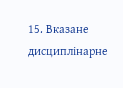15. Вказане дисциплінарне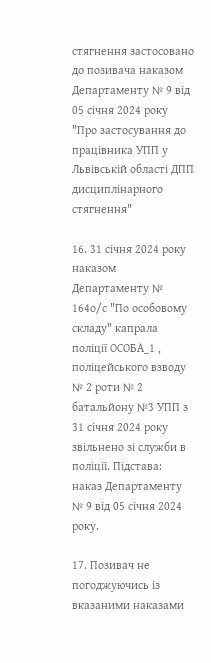стягнення застосовано до позивача наказом Департаменту № 9 від 05 січня 2024 року "Про застосування до працівника УПП у Львівській області ДПП дисциплінарного стягнення"

16. 31 січня 2024 року наказом Департаменту № 164о/с "По особовому складу" капрала поліції ОСОБА_1 , поліцейського взводу № 2 роти № 2 батальйону №3 УПП з 31 січня 2024 року звільнено зі служби в поліції. Підстава: наказ Департаменту № 9 від 05 січня 2024 року.

17. Позивач не погоджуючись із вказаними наказами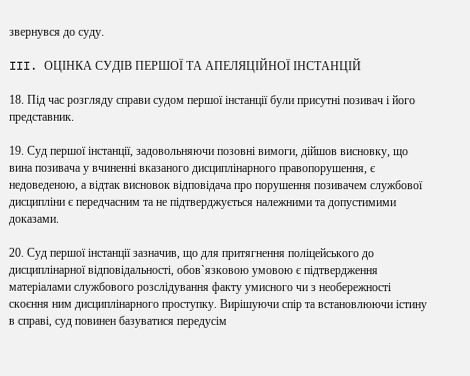звернувся до суду.

III. ОЦІНКА СУДІВ ПЕРШОЇ ТА АПЕЛЯЦІЙНОЇ ІНСТАНЦІЙ

18. Під час розгляду справи судом першої інстанції були присутні позивач і його представник.

19. Суд першої інстанції, задовольняючи позовні вимоги, дійшов висновку, що вина позивача у вчиненні вказаного дисциплінарного правопорушення, є недоведеною, а відтак висновок відповідача про порушення позивачем службової дисципліни є передчасним та не підтверджується належними та допустимими доказами.

20. Суд першої інстанції зазначив, що для притягнення поліцейського до дисциплінарної відповідальності, обов`язковою умовою є підтвердження матеріалами службового розслідування факту умисного чи з необережності скоєння ним дисциплінарного проступку. Вирішуючи спір та встановлюючи істину в справі, суд повинен базуватися передусім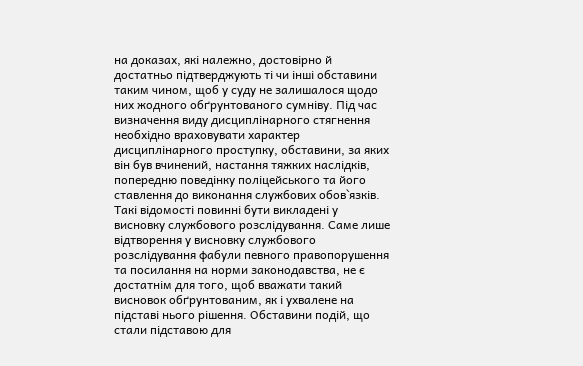на доказах, які належно, достовірно й достатньо підтверджують ті чи інші обставини таким чином, щоб у суду не залишалося щодо них жодного обґрунтованого сумніву. Під час визначення виду дисциплінарного стягнення необхідно враховувати характер дисциплінарного проступку, обставини, за яких він був вчинений, настання тяжких наслідків, попередню поведінку поліцейського та його ставлення до виконання службових обов`язків. Такі відомості повинні бути викладені у висновку службового розслідування. Саме лише відтворення у висновку службового розслідування фабули певного правопорушення та посилання на норми законодавства, не є достатнім для того, щоб вважати такий висновок обґрунтованим, як і ухвалене на підставі нього рішення. Обставини подій, що стали підставою для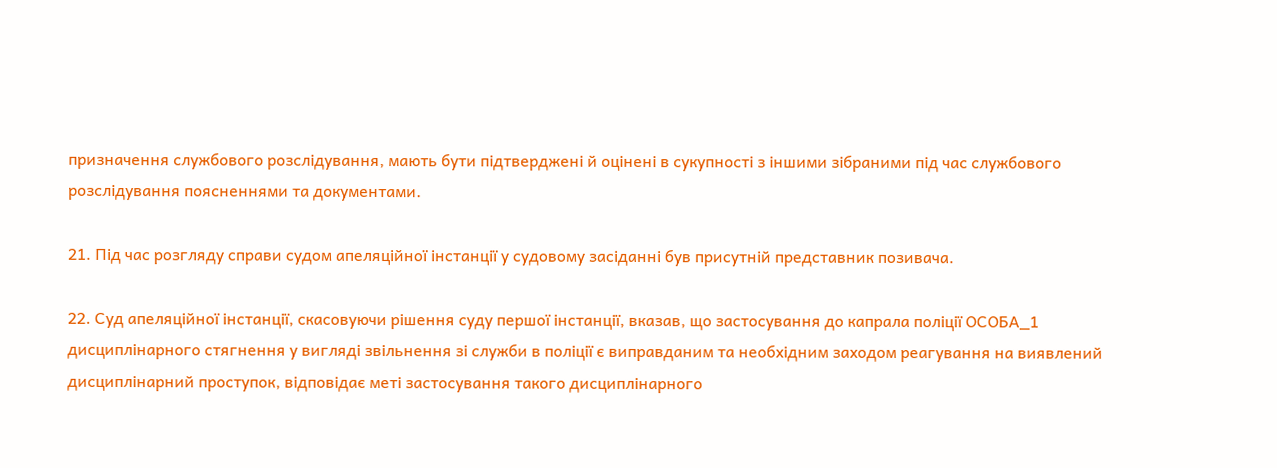призначення службового розслідування, мають бути підтверджені й оцінені в сукупності з іншими зібраними під час службового розслідування поясненнями та документами.

21. Під час розгляду справи судом апеляційної інстанції у судовому засіданні був присутній представник позивача.

22. Суд апеляційної інстанції, скасовуючи рішення суду першої інстанції, вказав, що застосування до капрала поліції ОСОБА_1 дисциплінарного стягнення у вигляді звільнення зі служби в поліції є виправданим та необхідним заходом реагування на виявлений дисциплінарний проступок, відповідає меті застосування такого дисциплінарного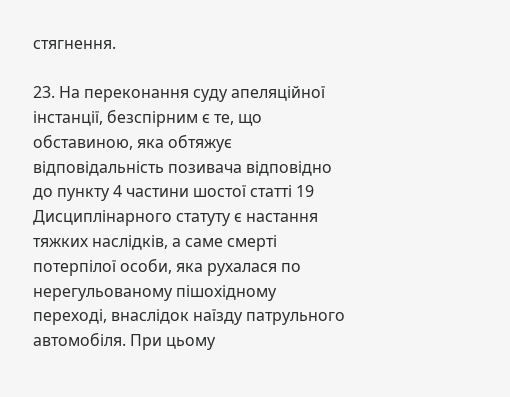стягнення.

23. На переконання суду апеляційної інстанції, безспірним є те, що обставиною, яка обтяжує відповідальність позивача відповідно до пункту 4 частини шостої статті 19 Дисциплінарного статуту є настання тяжких наслідків, а саме смерті потерпілої особи, яка рухалася по нерегульованому пішохідному переході, внаслідок наїзду патрульного автомобіля. При цьому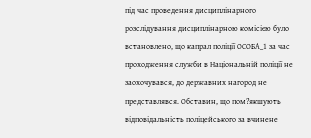під час проведення дисциплінарного розслідування дисциплінарною комісією було встановлено, що капрал поліції ОСОБА_1 за час проходження служби в Національній поліції не заохочувався, до державних нагород не представлявся. Обставин, що пом?якшують відповідальність поліцейського за вчинене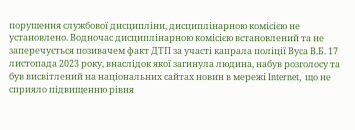порушення службової дисципліни, дисциплінарною комісією не установлено. Водночас дисциплінарною комісією встановлений та не заперечується позивачем факт ДТП за участі капрала поліції Вуса В.Б. 17 листопада 2023 року, внаслідок якої загинула людина, набув розголосу та був висвітлений на національних сайтах новин в мережі Internet, що не сприяло підвищенню рівня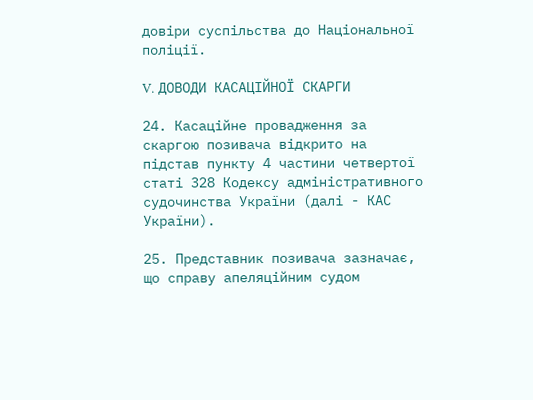довіри суспільства до Національної поліції.

V. ДОВОДИ КАСАЦІЙНОЇ СКАРГИ

24. Касаційне провадження за скаргою позивача відкрито на підстав пункту 4 частини четвертої статі 328 Кодексу адміністративного судочинства України (далі - КАС України).

25. Представник позивача зазначає, що справу апеляційним судом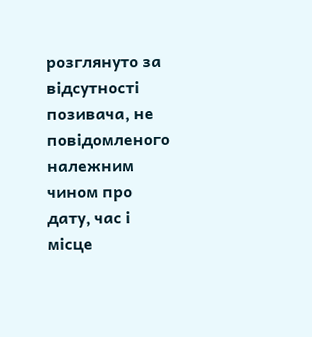розглянуто за відсутності позивача, не повідомленого належним чином про дату, час і місце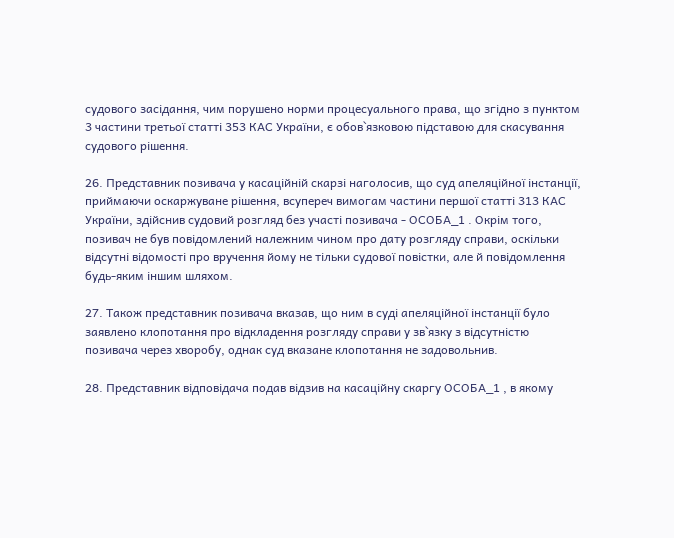судового засідання, чим порушено норми процесуального права, що згідно з пунктом 3 частини третьої статті 353 КАС України, є обов`язковою підставою для скасування судового рішення.

26. Представник позивача у касаційній скарзі наголосив, що суд апеляційної інстанції, приймаючи оскаржуване рішення, всупереч вимогам частини першої статті 313 КАС України, здійснив судовий розгляд без участі позивача - ОСОБА_1 . Окрім того, позивач не був повідомлений належним чином про дату розгляду справи, оскільки відсутні відомості про вручення йому не тільки судової повістки, але й повідомлення будь-яким іншим шляхом.

27. Також представник позивача вказав, що ним в суді апеляційної інстанції було заявлено клопотання про відкладення розгляду справи у зв`язку з відсутністю позивача через хворобу, однак суд вказане клопотання не задовольнив.

28. Представник відповідача подав відзив на касаційну скаргу ОСОБА_1 , в якому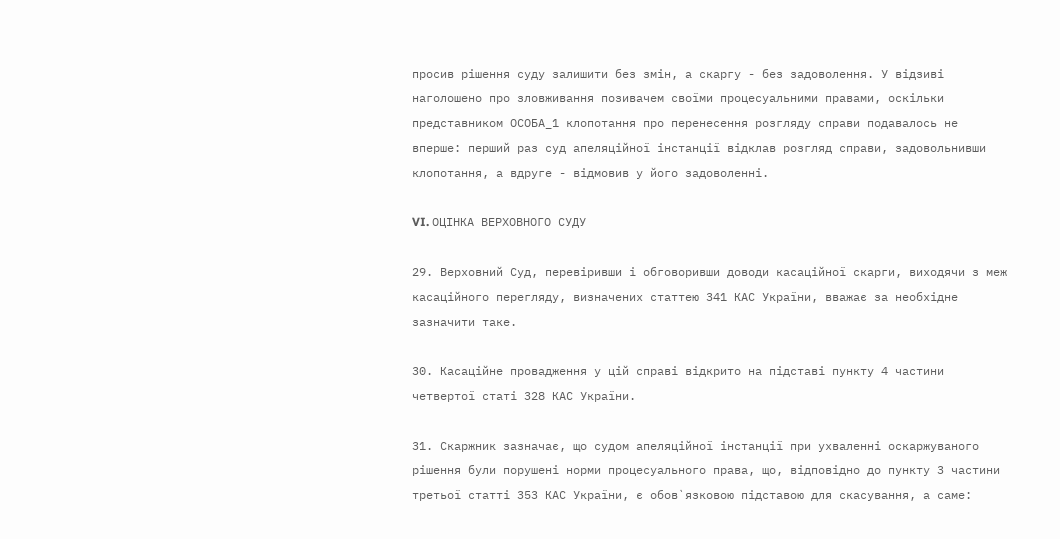просив рішення суду залишити без змін, а скаргу - без задоволення. У відзиві наголошено про зловживання позивачем своїми процесуальними правами, оскільки представником ОСОБА_1 клопотання про перенесення розгляду справи подавалось не вперше: перший раз суд апеляційної інстанції відклав розгляд справи, задовольнивши клопотання, а вдруге - відмовив у його задоволенні.

VI. ОЦІНКА ВЕРХОВНОГО СУДУ

29. Верховний Суд, перевіривши і обговоривши доводи касаційної скарги, виходячи з меж касаційного перегляду, визначених статтею 341 КАС України, вважає за необхідне зазначити таке.

30. Касаційне провадження у цій справі відкрито на підставі пункту 4 частини четвертої статі 328 КАС України.

31. Скаржник зазначає, що судом апеляційної інстанції при ухваленні оскаржуваного рішення були порушені норми процесуального права, що, відповідно до пункту 3 частини третьої статті 353 КАС України, є обов`язковою підставою для скасування, а саме: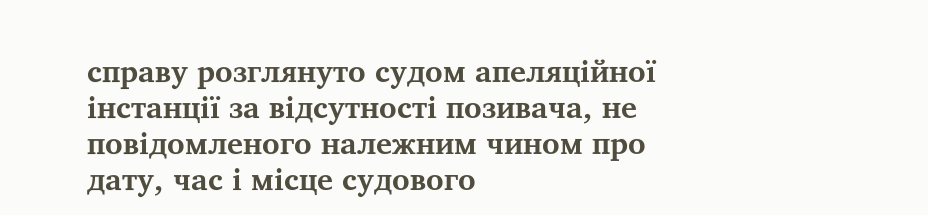справу розглянуто судом апеляційної інстанції за відсутності позивача, не повідомленого належним чином про дату, час і місце судового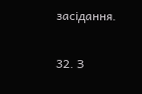засідання.

32. З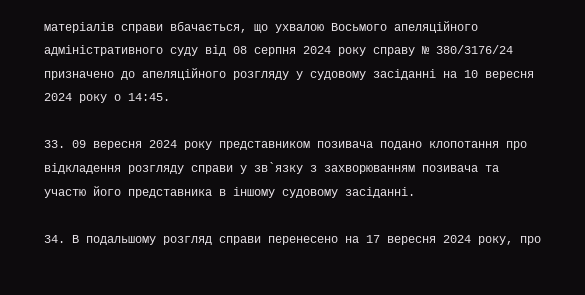матеріалів справи вбачається, що ухвалою Восьмого апеляційного адміністративного суду від 08 серпня 2024 року справу № 380/3176/24 призначено до апеляційного розгляду у судовому засіданні на 10 вересня 2024 року о 14:45.

33. 09 вересня 2024 року представником позивача подано клопотання про відкладення розгляду справи у зв`язку з захворюванням позивача та участю його представника в іншому судовому засіданні.

34. В подальшому розгляд справи перенесено на 17 вересня 2024 року, про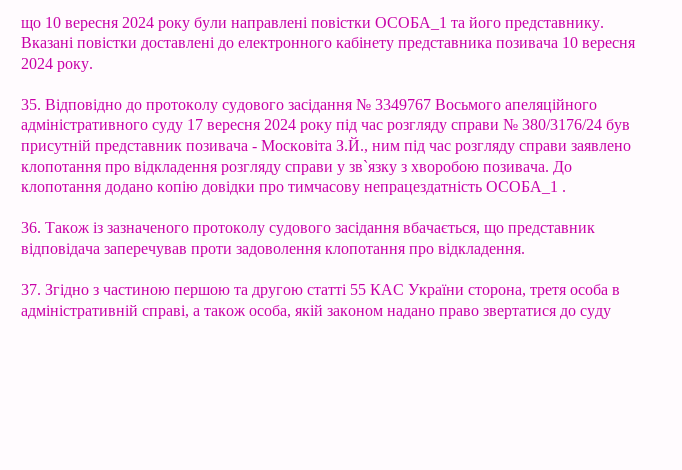що 10 вересня 2024 року були направлені повістки ОСОБА_1 та його представнику. Вказані повістки доставлені до електронного кабінету представника позивача 10 вересня 2024 року.

35. Відповідно до протоколу судового засідання № 3349767 Восьмого апеляційного адміністративного суду 17 вересня 2024 року під час розгляду справи № 380/3176/24 був присутній представник позивача - Московіта З.Й., ним під час розгляду справи заявлено клопотання про відкладення розгляду справи у зв`язку з хворобою позивача. До клопотання додано копію довідки про тимчасову непрацездатність ОСОБА_1 .

36. Також із зазначеного протоколу судового засідання вбачається, що представник відповідача заперечував проти задоволення клопотання про відкладення.

37. Згідно з частиною першою та другою статті 55 КАС України сторона, третя особа в адміністративній справі, а також особа, якій законом надано право звертатися до суду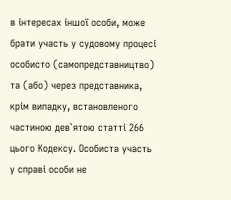в інтересах іншої особи, може брати участь у судовому процесі особисто (самопредставництво) та (або) через представника, крім випадку, встановленого частиною дев`ятою статті 266 цього Кодексу. Особиста участь у справі особи не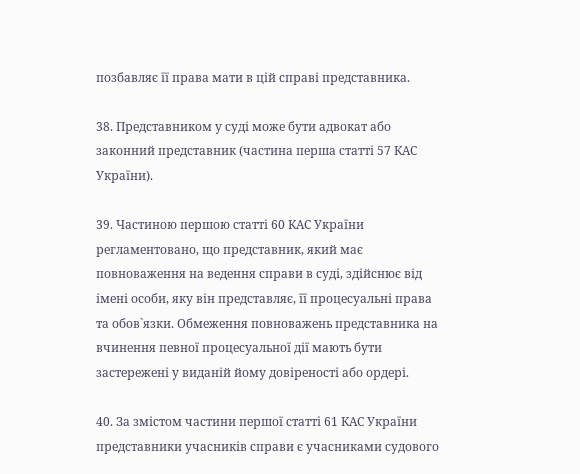позбавляє її права мати в цій справі представника.

38. Представником у суді може бути адвокат або законний представник (частина перша статті 57 КАС України).

39. Частиною першою статті 60 КАС України регламентовано, що представник, який має повноваження на ведення справи в суді, здійснює від імені особи, яку він представляє, її процесуальні права та обов`язки. Обмеження повноважень представника на вчинення певної процесуальної дії мають бути застережені у виданій йому довіреності або ордері.

40. За змістом частини першої статті 61 КАС України представники учасників справи є учасниками судового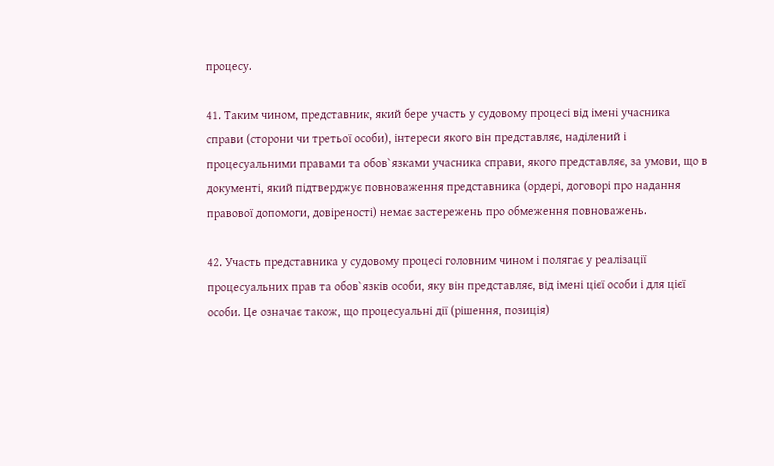процесу.

41. Таким чином, представник, який бере участь у судовому процесі від імені учасника справи (сторони чи третьої особи), інтереси якого він представляє, наділений і процесуальними правами та обов`язками учасника справи, якого представляє, за умови, що в документі, який підтверджує повноваження представника (ордері, договорі про надання правової допомоги, довіреності) немає застережень про обмеження повноважень.

42. Участь представника у судовому процесі головним чином і полягає у реалізації процесуальних прав та обов`язків особи, яку він представляє, від імені цієї особи і для цієї особи. Це означає також, що процесуальні дії (рішення, позиція)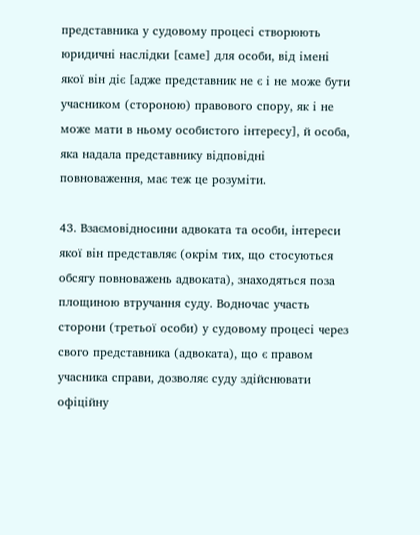представника у судовому процесі створюють юридичні наслідки [саме] для особи, від імені якої він діє [адже представник не є і не може бути учасником (стороною) правового спору, як і не може мати в ньому особистого інтересу], й особа, яка надала представнику відповідні повноваження, має теж це розуміти.

43. Взаємовідносини адвоката та особи, інтереси якої він представляє (окрім тих, що стосуються обсягу повноважень адвоката), знаходяться поза площиною втручання суду. Водночас участь сторони (третьої особи) у судовому процесі через свого представника (адвоката), що є правом учасника справи, дозволяє суду здійснювати офіційну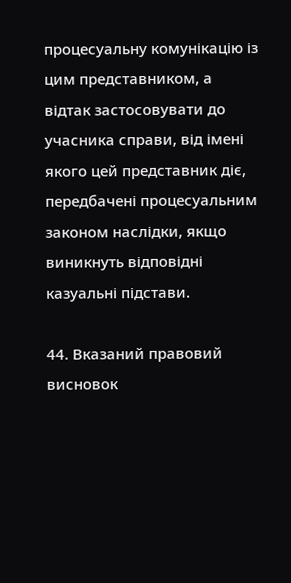процесуальну комунікацію із цим представником, а відтак застосовувати до учасника справи, від імені якого цей представник діє, передбачені процесуальним законом наслідки, якщо виникнуть відповідні казуальні підстави.

44. Вказаний правовий висновок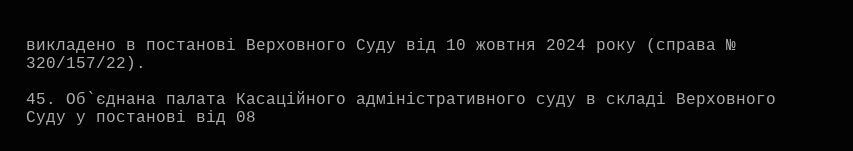викладено в постанові Верховного Суду від 10 жовтня 2024 року (справа № 320/157/22).

45. Об`єднана палата Касаційного адміністративного суду в складі Верховного Суду у постанові від 08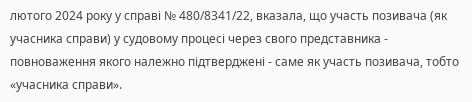лютого 2024 року у справі № 480/8341/22, вказала, що участь позивача (як учасника справи) у судовому процесі через свого представника - повноваження якого належно підтверджені - саме як участь позивача, тобто «учасника справи».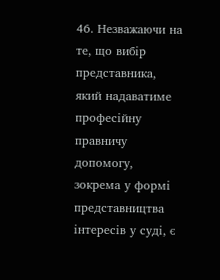46. Незважаючи на те, що вибір представника, який надаватиме професійну правничу допомогу, зокрема у формі представництва інтересів у суді, є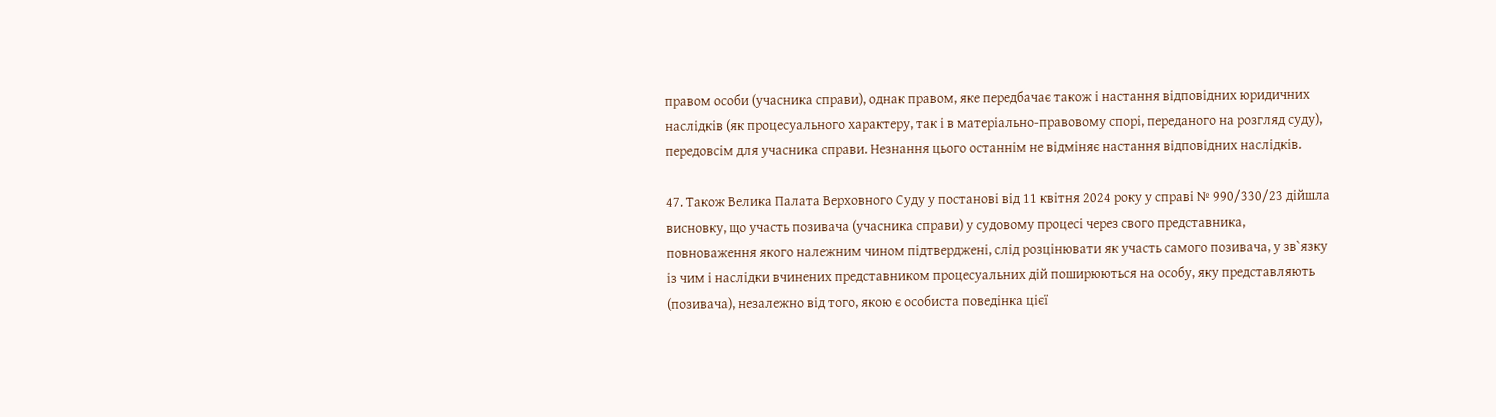правом особи (учасника справи), однак правом, яке передбачає також і настання відповідних юридичних наслідків (як процесуального характеру, так і в матеріально-правовому спорі, переданого на розгляд суду), передовсім для учасника справи. Незнання цього останнім не відміняє настання відповідних наслідків.

47. Також Велика Палата Верховного Суду у постанові від 11 квітня 2024 року у справі № 990/330/23 дійшла висновку, що участь позивача (учасника справи) у судовому процесі через свого представника, повноваження якого належним чином підтверджені, слід розцінювати як участь самого позивача, у зв`язку із чим і наслідки вчинених представником процесуальних дій поширюються на особу, яку представляють (позивача), незалежно від того, якою є особиста поведінка цієї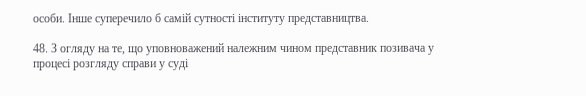особи. Інше суперечило б самій сутності інституту представництва.

48. З огляду на те, що уповноважений належним чином представник позивача у процесі розгляду справи у суді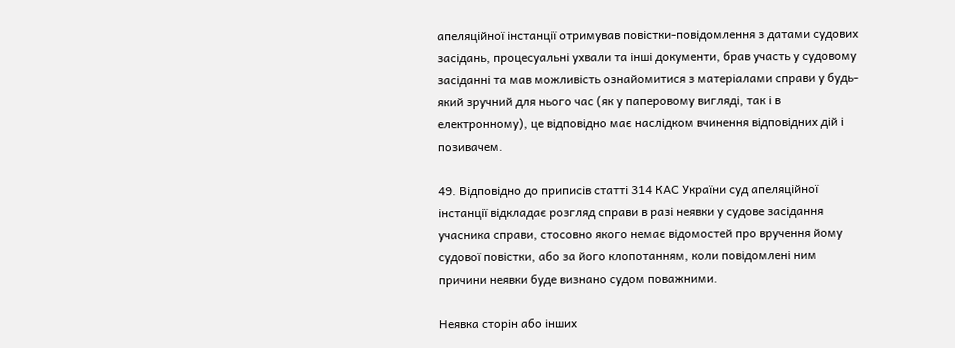апеляційної інстанції отримував повістки-повідомлення з датами судових засідань, процесуальні ухвали та інші документи, брав участь у судовому засіданні та мав можливість ознайомитися з матеріалами справи у будь-який зручний для нього час (як у паперовому вигляді, так і в електронному), це відповідно має наслідком вчинення відповідних дій і позивачем.

49. Відповідно до приписів статті 314 КАС України суд апеляційної інстанції відкладає розгляд справи в разі неявки у судове засідання учасника справи, стосовно якого немає відомостей про вручення йому судової повістки, або за його клопотанням, коли повідомлені ним причини неявки буде визнано судом поважними.

Неявка сторін або інших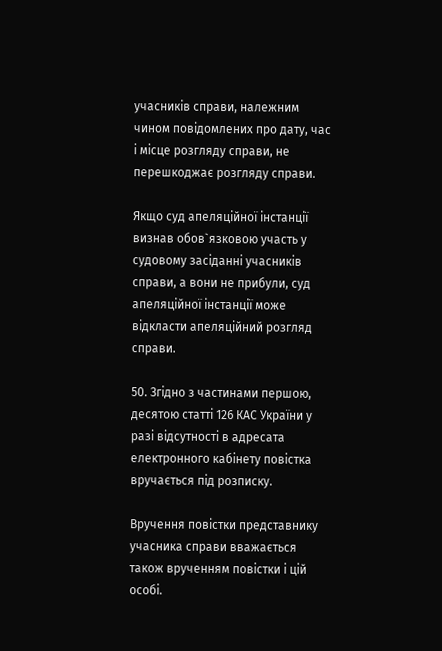учасників справи, належним чином повідомлених про дату, час і місце розгляду справи, не перешкоджає розгляду справи.

Якщо суд апеляційної інстанції визнав обов`язковою участь у судовому засіданні учасників справи, а вони не прибули, суд апеляційної інстанції може відкласти апеляційний розгляд справи.

50. Згідно з частинами першою, десятою статті 126 КАС України у разі відсутності в адресата електронного кабінету повістка вручається під розписку.

Вручення повістки представнику учасника справи вважається також врученням повістки і цій особі.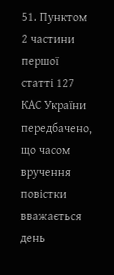51. Пунктом 2 частини першої статті 127 КАС України передбачено, що часом вручення повістки вважається день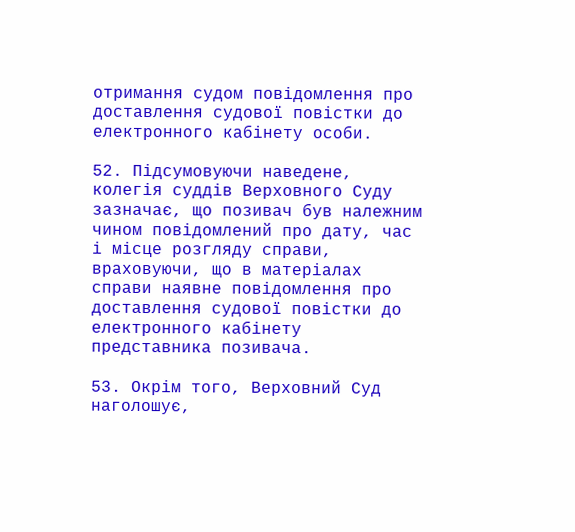отримання судом повідомлення про доставлення судової повістки до електронного кабінету особи.

52. Підсумовуючи наведене, колегія суддів Верховного Суду зазначає, що позивач був належним чином повідомлений про дату, час і місце розгляду справи, враховуючи, що в матеріалах справи наявне повідомлення про доставлення судової повістки до електронного кабінету представника позивача.

53. Окрім того, Верховний Суд наголошує,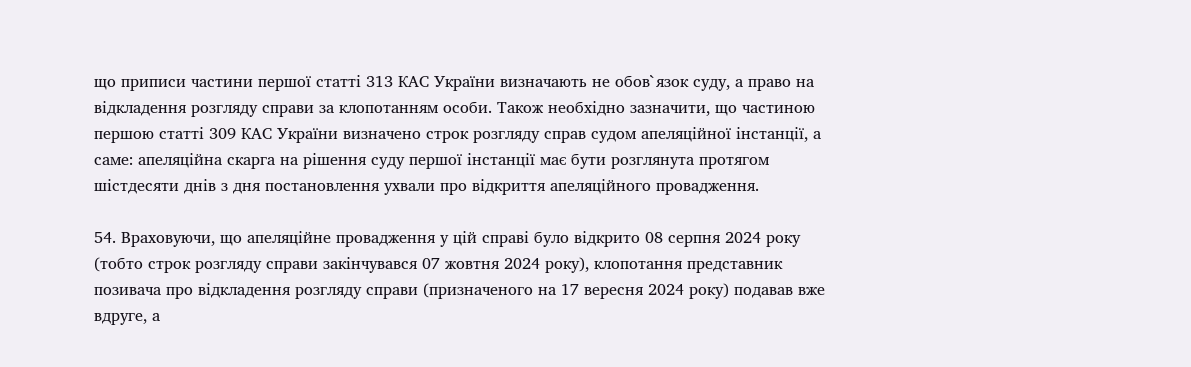що приписи частини першої статті 313 КАС України визначають не обов`язок суду, а право на відкладення розгляду справи за клопотанням особи. Також необхідно зазначити, що частиною першою статті 309 КАС України визначено строк розгляду справ судом апеляційної інстанції, а саме: апеляційна скарга на рішення суду першої інстанції має бути розглянута протягом шістдесяти днів з дня постановлення ухвали про відкриття апеляційного провадження.

54. Враховуючи, що апеляційне провадження у цій справі було відкрито 08 серпня 2024 року (тобто строк розгляду справи закінчувався 07 жовтня 2024 року), клопотання представник позивача про відкладення розгляду справи (призначеного на 17 вересня 2024 року) подавав вже вдруге, а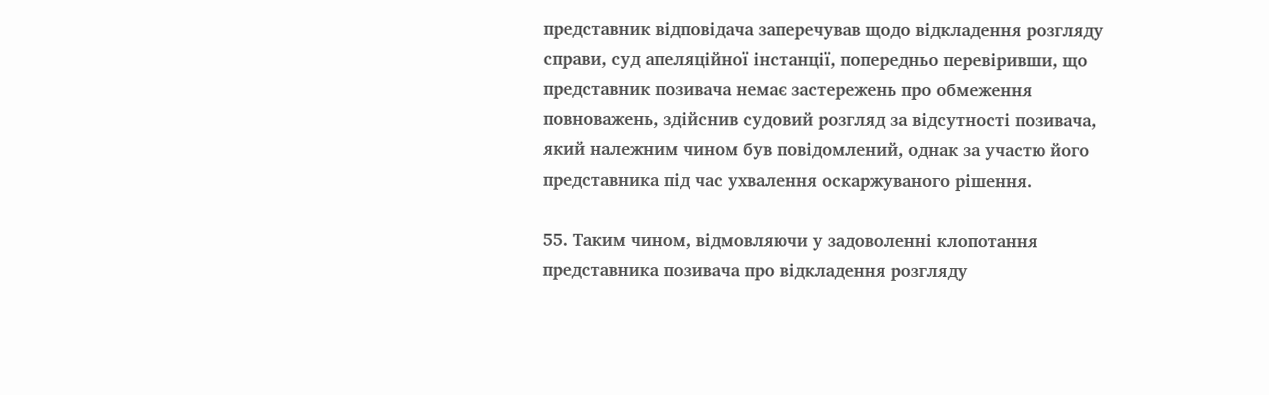представник відповідача заперечував щодо відкладення розгляду справи, суд апеляційної інстанції, попередньо перевіривши, що представник позивача немає застережень про обмеження повноважень, здійснив судовий розгляд за відсутності позивача, який належним чином був повідомлений, однак за участю його представника під час ухвалення оскаржуваного рішення.

55. Таким чином, відмовляючи у задоволенні клопотання представника позивача про відкладення розгляду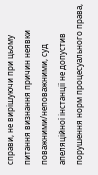справи, не вирішуючи при цьому питання визнання причин неявки поважними/неповажними, суд апеляційної інстанції не допустив порушення норм процесуального права,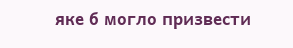яке б могло призвести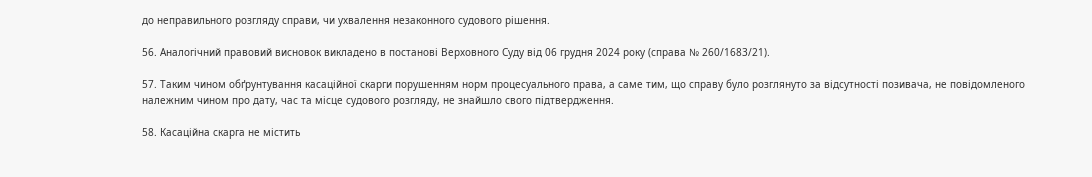до неправильного розгляду справи, чи ухвалення незаконного судового рішення.

56. Аналогічний правовий висновок викладено в постанові Верховного Суду від 06 грудня 2024 року (справа № 260/1683/21).

57. Таким чином обґрунтування касаційної скарги порушенням норм процесуального права, а саме тим, що справу було розглянуто за відсутності позивача, не повідомленого належним чином про дату, час та місце судового розгляду, не знайшло свого підтвердження.

58. Касаційна скарга не містить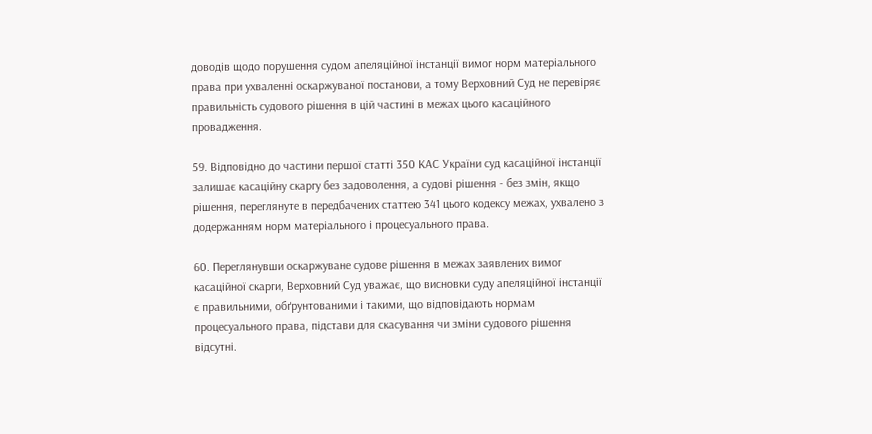доводів щодо порушення судом апеляційної інстанції вимог норм матеріального права при ухваленні оскаржуваної постанови, а тому Верховний Суд не перевіряє правильність судового рішення в цій частині в межах цього касаційного провадження.

59. Відповідно до частини першої статті 350 КАС України суд касаційної інстанції залишає касаційну скаргу без задоволення, а судові рішення - без змін, якщо рішення, переглянуте в передбачених статтею 341 цього кодексу межах, ухвалено з додержанням норм матеріального і процесуального права.

60. Переглянувши оскаржуване судове рішення в межах заявлених вимог касаційної скарги, Верховний Суд уважає, що висновки суду апеляційної інстанції є правильними, обґрунтованими і такими, що відповідають нормам процесуального права, підстави для скасування чи зміни судового рішення відсутні.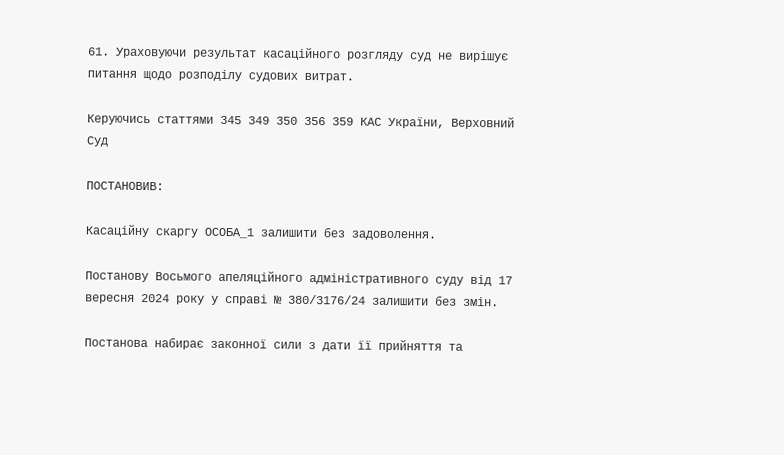61. Ураховуючи результат касаційного розгляду суд не вирішує питання щодо розподілу судових витрат.

Керуючись статтями 345 349 350 356 359 КАС України, Верховний Суд

ПОСТАНОВИВ:

Касаційну скаргу ОСОБА_1 залишити без задоволення.

Постанову Восьмого апеляційного адміністративного суду від 17 вересня 2024 року у справі № 380/3176/24 залишити без змін.

Постанова набирає законної сили з дати її прийняття та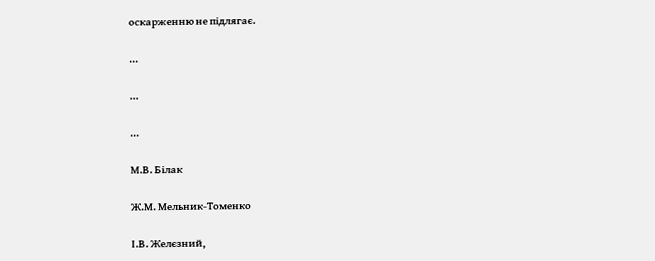оскарженню не підлягає.

...

...

...

М.В. Білак

Ж.М. Мельник-Томенко

І.В. Желєзний,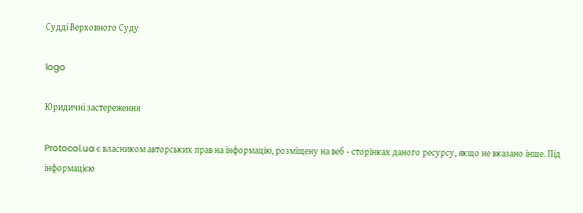Судді Верховного Суду

logo

Юридичні застереження

Protocol.ua є власником авторських прав на інформацію, розміщену на веб - сторінках даного ресурсу, якщо не вказано інше. Під інформацією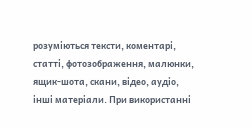розуміються тексти, коментарі, статті, фотозображення, малюнки, ящик-шота, скани, відео, аудіо, інші матеріали. При використанні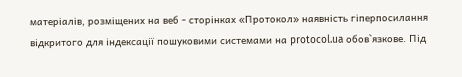матеріалів, розміщених на веб - сторінках «Протокол» наявність гіперпосилання відкритого для індексації пошуковими системами на protocol.ua обов`язкове. Під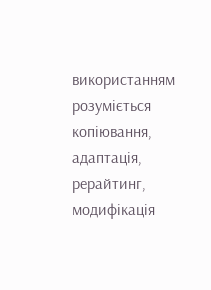використанням розуміється копіювання, адаптація, рерайтинг, модифікація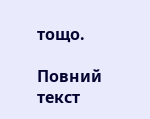тощо.

Повний текст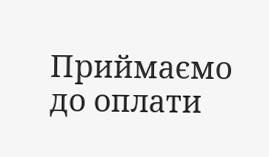Приймаємо до оплати